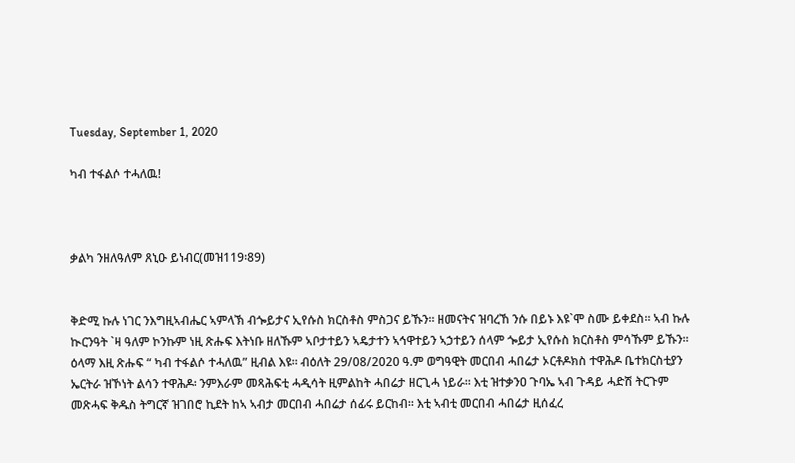Tuesday, September 1, 2020

ካብ ተፋልሶ ተሓለዉ!



ቃልካ ንዘለዓለም ጸኒዑ ይነብር(መዝ119፡89)


ቅድሚ ኩሉ ነገር ንእግዚኣብሔር ኣምላኽ ብጐይታና ኢየሱስ ክርስቶስ ምስጋና ይኹን። ዘመናትና ዝባረኸ ንሱ በይኑ እዩ`ሞ ስሙ ይቀደስ። ኣብ ኩሉ ኲርንዓት `ዛ ዓለም ኮንኩም ነዚ ጽሑፍ እትነቡ ዘለኹም ኣቦታተይን ኣዴታተን ኣኅዋተይን ኣኃተይን ሰላም ጐይታ ኢየሱስ ክርስቶስ ምሳኹም ይኹን። ዕላማ እዚ ጽሑፍ “ ካብ ተፋልሶ ተሓለዉ” ዚብል እዩ። ብዕለት 29/08/2020 ዓ.ም ወግዓዊት መርበብ ሓበሬታ ኦርቶዶክስ ተዋሕዶ ቤተክርስቲያን ኤርትራ ዝኾነት ልሳን ተዋሕዶ፡ ንምእራም መጻሕፍቲ ሓዲሳት ዚምልከት ሓበሬታ ዘርጊሓ ነይራ። እቲ ዝተቃንዐ ጉባኤ ኣብ ጉዳይ ሓድሽ ትርጉም መጽሓፍ ቅዱስ ትግርኛ ዝገበሮ ኪደት ከኣ ኣብታ መርበብ ሓበሬታ ሰፊሩ ይርከብ። እቲ ኣብቲ መርበብ ሓበሬታ ዚሰፈረ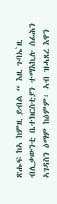ጽሑፍ ከኣ ከምዚ ይብል “ እዚ ጉባኤ`ዚ ብሊቃውንቲ ቤተክርስቲያን ተማእኪሉ ሰፊሕን ኣገዳስን ዕማም ከዕምም፡ ኣብ ዝሓጸረ እዋን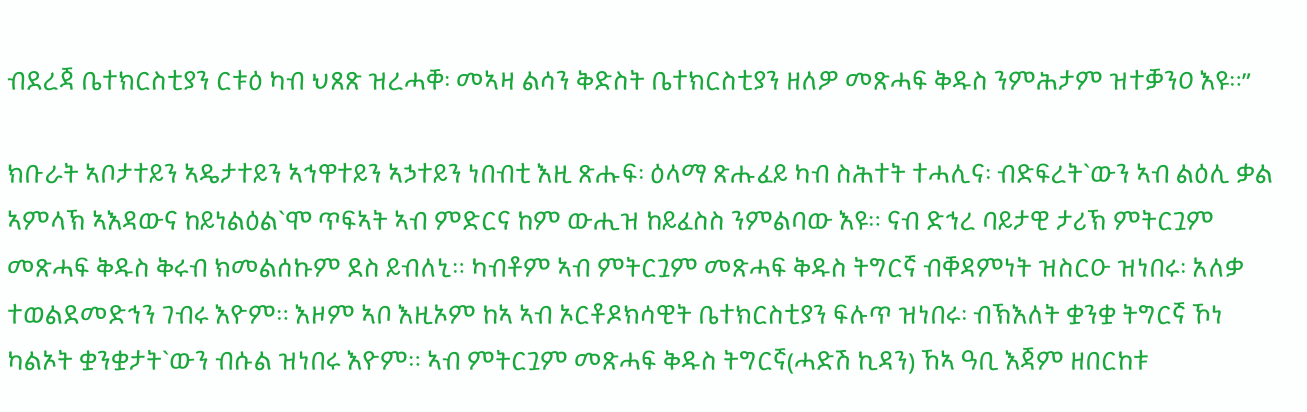ብደረጃ ቤተክርስቲያን ርቱዕ ካብ ህጸጽ ዝረሓቐ፡ መኣዛ ልሳን ቅድስት ቤተክርስቲያን ዘለዎ መጽሓፍ ቅዱስ ንምሕታም ዝተቓንዐ እዩ።”

ክቡራት ኣቦታተይን ኣዴታተይን ኣኅዋተይን ኣኃተይን ነበብቲ እዚ ጽሑፍ፡ ዕላማ ጽሑፈይ ካብ ስሕተት ተሓሊና፡ ብድፍረት`ውን ኣብ ልዕሊ ቃል ኣምላኽ ኣእዳውና ከይነልዕል`ሞ ጥፍኣት ኣብ ምድርና ከም ውሒዝ ከይፈስስ ንምልባው እዩ። ናብ ድኅረ ባይታዊ ታሪኽ ምትርጓም መጽሓፍ ቅዱስ ቅሩብ ክመልሰኩም ደስ ይብለኒ። ካብቶም ኣብ ምትርጓም መጽሓፍ ቅዱስ ትግርኛ ብቐዳምነት ዝስርዑ ዝነበሩ፡ አለቃ ተወልደመድኅን ገብሩ እዮም። እዞም ኣቦ እዚኦም ከኣ ኣብ ኦርቶዶክሳዊት ቤተክርስቲያን ፍሉጥ ዝነበሩ፡ ብኽእለት ቋንቋ ትግርኛ ኾነ ካልኦት ቋንቋታት`ውን ብሱል ዝነበሩ እዮም። ኣብ ምትርጓም መጽሓፍ ቅዱስ ትግርኛ(ሓድሽ ኪዳን) ኸኣ ዓቢ እጃም ዘበርከቱ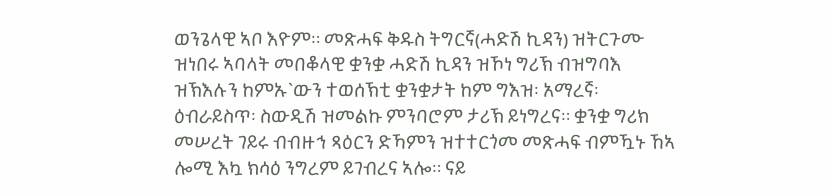ወንጌላዊ ኣቦ እዮም። መጽሓፍ ቅዱስ ትግርኛ(ሓድሽ ኪዳን) ዝትርጉሙ ዝነበሩ ኣባላት መበቆላዊ ቋንቋ ሓድሽ ኪዳን ዝኾነ ግሪኽ ብዝግባእ ዝኽእሉን ከምኡ`ውን ተወሰኽቲ ቋንቋታት ከም ግእዝ፡ አማረኛ፡ ዕብራይስጥ፡ ስውዲሽ ዝመልኩ ምንባሮም ታሪኽ ይነግረና። ቋንቋ ግሪክ መሠረት ገይሩ ብብዙኅ ጻዕርን ድኻምን ዝተተርጎመ መጽሓፍ ብምዃኑ ኸኣ ሎሚ እኳ ክሳዕ ንግረም ይገብረና ኣሎ። ናይ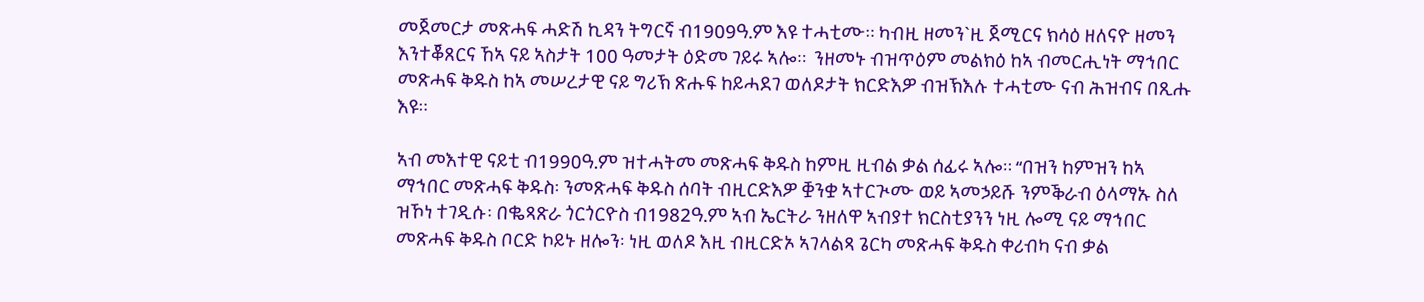መጀመርታ መጽሓፍ ሓድሽ ኪዳን ትግርኛ ብ1909ዓ.ም እዩ ተሓቲሙ። ካብዚ ዘመን`ዚ ጀሚርና ክሳዕ ዘለናዮ ዘመን እንተቖጸርና ኸኣ ናይ ኣስታት 100 ዓመታት ዕድመ ገይሩ ኣሎ።  ንዘመኑ ብዝጥዕም መልክዕ ከኣ ብመርሒነት ማኅበር መጽሓፍ ቅዱስ ከኣ መሠረታዊ ናይ ግሪኽ ጽሑፍ ከይሓደገ ወለዶታት ክርድእዎ ብዝኽእሉ ተሓቲሙ ናብ ሕዝብና በጺሑ እዩ።

ኣብ መእተዊ ናይቲ ብ1990ዓ.ም ዝተሓትመ መጽሓፍ ቅዱስ ከምዚ ዚብል ቃል ሰፊሩ ኣሎ። “በዝን ከምዝን ከኣ ማኅበር መጽሓፍ ቅዱስ፡ ንመጽሓፍ ቅዱስ ሰባት ብዚርድእዎ ቛንቋ ኣተርጒሙ ወይ ኣመኃይሹ ንምቕራብ ዕላማኡ ስለ ዝኾነ ተገዲሱ፡ በቈጻጽራ ጎርጎርዮስ ብ1982ዓ.ም ኣብ ኤርትራ ንዘለዋ ኣብያተ ክርስቲያንን ነዚ ሎሚ ናይ ማኅበር መጽሓፍ ቅዱስ ቦርድ ኮይኑ ዘሎን፡ ነዚ ወለዶ እዚ ብዚርድኦ ኣገላልጻ ጌርካ መጽሓፍ ቅዱስ ቀሪብካ ናብ ቃል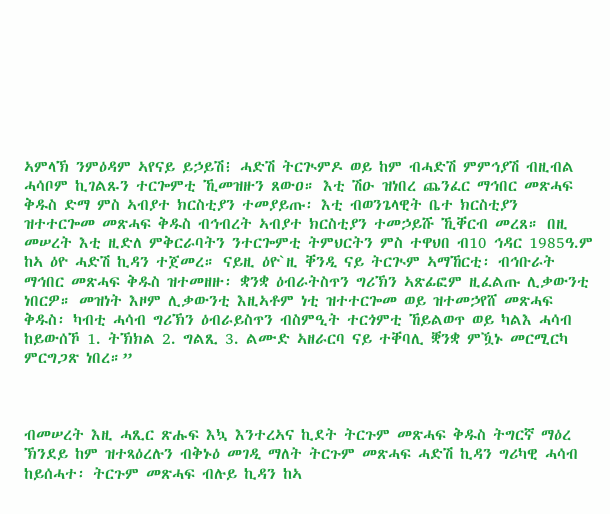ኣምላኽ ንምዕዳም ኣየናይ ይኃይሽ፧ ሓድሽ ትርጒምዶ ወይ ከም ብሓድሽ ምምኅያሽ ብዚብል ሓሳቦም ኪገልጹን ተርጐምቲ ኺመዝዙን ጸውዐ። እቲ ሽዑ ዝነበረ ጨንፈር ማኅበር መጽሓፍ ቅዱስ ድማ ምስ ኣብያተ ክርስቲያን ተመያይጡ፡ እቲ ብወንጌላዊት ቤተ ክርስቲያን ዝተተርጐመ መጽሓፍ ቅዱስ ብኅብረት ኣብያተ ክርስቲያን ተመኃይሹ ኺቐርብ መረጸ። በዚ መሠረት እቲ ዚድለ ምቅርራባትን ንተርጐምቲ ትምህርትን ምስ ተዋህበ ብ10 ኅዳር 1985ዓ.ም ከኣ ዕዮ ሓድሽ ኪዳን ተጀመረ። ናይዚ ዕዮ`ዚ ቐንዲ ናይ ትርጒም ኣማኸርቲ፡ ብኅቡራት ማኅበር መጽሓፍ ቅዱስ ዝተመዘዙ፡ ቋንቋ ዕብራትስጥን ግሪኽን ኣጽፊፎም ዚፈልጡ ሊቃውንቲ ነበርዎ። መዝነት እዞም ሊቃውንቲ እዚኣቶም ነቲ ዝተተርጐመ ወይ ዝተመኃየሸ መጽሓፍ ቅዱስ፡ ካብቲ ሓሳብ ግሪኽን ዕብራይስጥን ብስምዒት ተርጎምቲ ኸይልወጥ ወይ ካልእ ሓሳብ ከይውሰኾ 1. ትኽክል 2. ግልጺ 3. ልሙድ ኣዘራርባ ናይ ተቐባሊ ቛንቋ ምዃኑ መርሚርካ ምርግጋጽ ነበረ።”



ብመሠረት እዚ ሓጺር ጽሑፍ እኳ እንተረኣና ኪደት ትርጉም መጽሓፍ ቅዱስ ትግርኛ ማዕረ ኽንደይ ከም ዝተጻዕረሉን ብቅኑዕ መገዲ ማለት ትርጉም መጽሓፍ ሓድሽ ኪዳን ግሪካዊ ሓሳብ ከይሰሓተ፡ ትርጉም መጽሓፍ ብሉይ ኪዳን ከኣ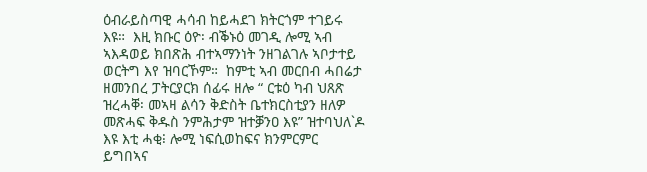ዕብራይስጣዊ ሓሳብ ከይሓደገ ክትርጎም ተገይሩ እዩ።  እዚ ክቡር ዕዮ፡ ብቕኑዕ መገዲ ሎሚ ኣብ ኣእዳወይ ክበጽሕ ብተኣማንነት ንዘገልገሉ ኣቦታተይ ወርትግ እየ ዝባርኾም።  ከምቲ ኣብ መርበብ ሓበሬታ ዘመንበረ ፓትርያርክ ሰፊሩ ዘሎ “ ርቱዕ ካብ ህጸጽ ዝረሓቐ፡ መኣዛ ልሳን ቅድስት ቤተክርስቲያን ዘለዎ መጽሓፍ ቅዱስ ንምሕታም ዝተቓንዐ እዩ” ዝተባህለ`ዶ እዩ እቲ ሓቂ፧ ሎሚ ነፍሲወከፍና ክንምርምር ይግበኣና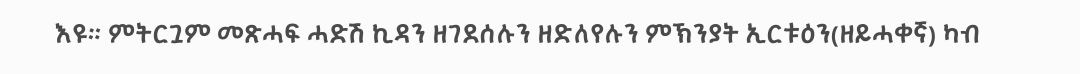እዩ። ምትርጓም መጽሓፍ ሓድሽ ኪዳን ዘገደሰሉን ዘድለየሉን ምኽንያት ኢርቱዕን(ዘይሓቀኛ) ካብ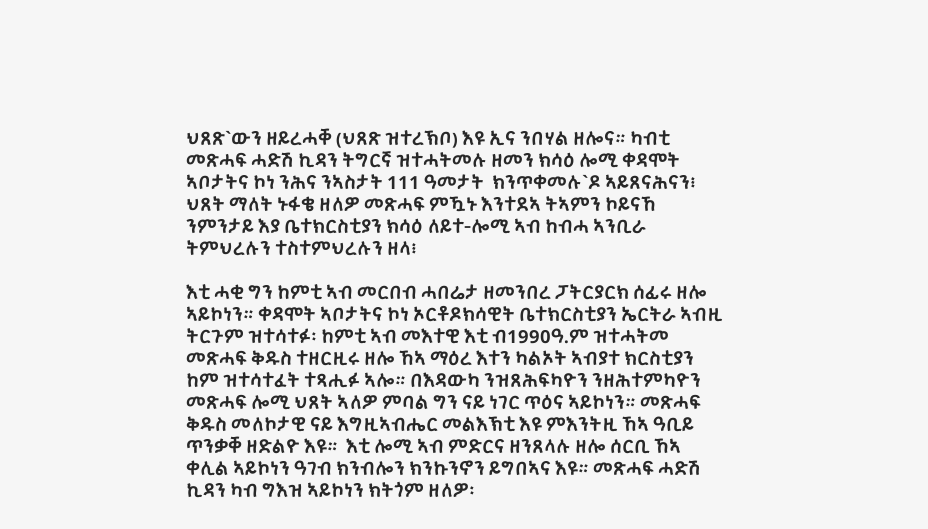ህጸጽ`ውን ዘይረሓቐ (ህጸጽ ዝተረኽቦ) እዩ ኢና ንበሃል ዘሎና። ካብቲ መጽሓፍ ሓድሽ ኪዳን ትግርኛ ዝተሓትመሉ ዘመን ክሳዕ ሎሚ ቀዳሞት ኣቦታትና ኮነ ንሕና ንኣስታት 111 ዓመታት  ክንጥቀመሉ`ዶ ኣይጸናሕናን፧ ህጸት ማለት ኑፋቄ ዘለዎ መጽሓፍ ምዃኑ እንተደኣ ትኣምን ኮይናኸ ንምንታይ እያ ቤተክርስቲያን ክሳዕ ለይተ-ሎሚ ኣብ ከብሓ ኣንቢራ ትምህረሉን ተስተምህረሉን ዘላ፧

እቲ ሓቂ ግን ከምቲ ኣብ መርበብ ሓበሬታ ዘመንበረ ፓትርያርክ ሰፊሩ ዘሎ ኣይኮነን። ቀዳሞት ኣቦታትና ኮነ ኦርቶዶክሳዊት ቤተክርስቲያን ኤርትራ ኣብዚ ትርጉም ዝተሳተፉ፡ ከምቲ ኣብ መእተዊ እቲ ብ1990ዓ.ም ዝተሓትመ መጽሓፍ ቅዱስ ተዘርዚሩ ዘሎ ኸኣ ማዕረ እተን ካልኦት ኣብያተ ክርስቲያን ከም ዝተሳተፈት ተጻሒፉ ኣሎ። በእዳውካ ንዝጸሕፍካዮን ንዘሕተምካዮን መጽሓፍ ሎሚ ህጸት ኣለዎ ምባል ግን ናይ ነገር ጥዕና ኣይኮነን። መጽሓፍ ቅዱስ መለኮታዊ ናይ እግዚኣብሔር መልእኽቲ እዩ ምእንትዚ ኸኣ ዓቢይ ጥንቃቐ ዘድልዮ እዩ።  እቲ ሎሚ ኣብ ምድርና ዘንጸላሉ ዘሎ ሰርቢ ኸኣ ቀሊል ኣይኮነን ዓገብ ክንብሎን ክንኩንኖን ይግበኣና እዩ። መጽሓፍ ሓድሽ ኪዳን ካብ ግእዝ ኣይኮነን ክትጎም ዘለዎ፡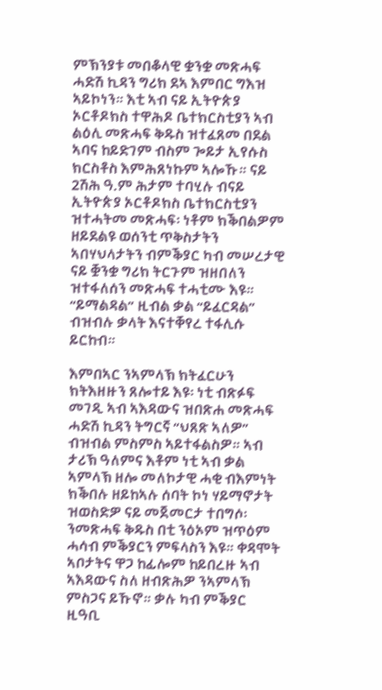ምኽንያቱ መበቆላዊ ቋንቋ መጽሓፍ ሓድሽ ኪዳን ግሪክ ደኣ እምበር ግእዝ ኣይኮነን። እቲ ኣብ ናይ ኢትዮጵያ ኦርቶዶክስ ተዋሕዶ ቤተክርስቲያን ኣብ ልዕሊ መጽሓፍ ቅዱስ ዝተፈጸመ በደል ኣባና ከይድገም ብስም ጐይታ ኢየሱስ ክርስቶስ እምሕጸነኩም ኣሎኹ። ናይ 2ሽሕ ዓ.ም ሕታም ተባሂሉ ብናይ ኢትዮጵያ ኦርቶዶክስ ቤተክርስቲያን ዝተሓትመ መጽሓፍ፡ ነቶም ክቕበልዎም ዘይደልዩ ወሰንቲ ጥቅስታትን ኣበሃህላታትን ብምቕያር ካብ መሠረታዊ ናይ ቛንቋ ግሪክ ትርጉም ዝዘበለን ዝተፋለሰን መጽሓፍ ተሓቲሙ እዩ። “ይማልዳል” ዚብል ቃል “ይፈርዳል” ብዝብሉ ቃላት እናተቐየረ ተፋሊሱ ይርከብ።

እምበኣር ንኣምላኽ ክትፈርሁን ክትእዘዙን ጸሎተይ እዩ፡ ነቲ ብጽፉፍ መገዲ ኣብ ኣእዳውና ዝበጽሐ መጽሓፍ ሓድሽ ኪዳን ትግርኛ “ህጸጽ ኣለዎ” ብዝብል ምስምስ ኣይተፋልስዎ። ኣብ ታሪኽ ዓለምና እቶም ነቲ ኣብ ቃል ኣምላኽ ዘሎ መለኮታዊ ሓቂ ብእምነት ክቕበሉ ዘይከኣሉ ሰባት ኮነ ሃይማኖታት ዝወስድዎ ናይ መጀመርታ ተበግሶ፡ ንመጽሓፍ ቅዱስ በቲ ንዕኦም ዝጥዕም ሓሳብ ምቕያርን ምፍላስን እዩ። ቀዳሞት ኣቦታትና ዋጋ ከፊሎም ከይበረዙ ኣብ ኣእዳውና ስለ ዘብጽሕዎ ንኣምላኽ ምስጋና ይኹኖ። ቃሉ ካብ ምቕያር ዚዓቢ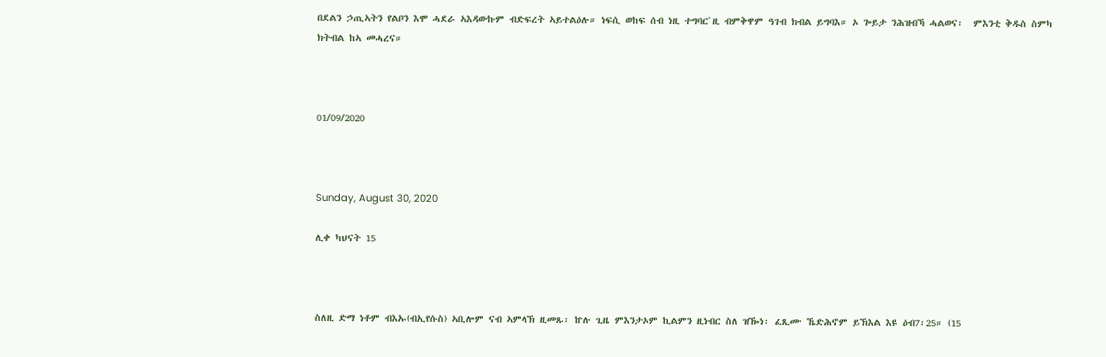በደልን ኃጢኣትን የልቦን እሞ ሓደራ ኣእዳውኩም ብድፍረት ኣይተልዕሉ። ነፍሲ ወከፍ ሰብ ነዚ ተግባር`ዚ ብምቅዋም ዓገብ ክብል ይግባእ። ኦ ጐይታ ንሕዝብኻ ሓልወና፡  ምእንቲ ቅዱስ ስምካ ክትብል ከኣ መሓረና።



01/09/2020



Sunday, August 30, 2020

ሊቀ ካህናት 15



ስለዚ ድማ ነቶም ብእኡ(ብኢየሱስ) ኣቢሎም ናብ ኣምላኽ ዚመጹ፡ ኵሉ ጊዜ ምእንታኦም ኪልምን ዚነብር ስለ ዝዀነ፡ ፈጺሙ ኼድሕኖም ይኽእል እዩ ዕብ7፡25። (15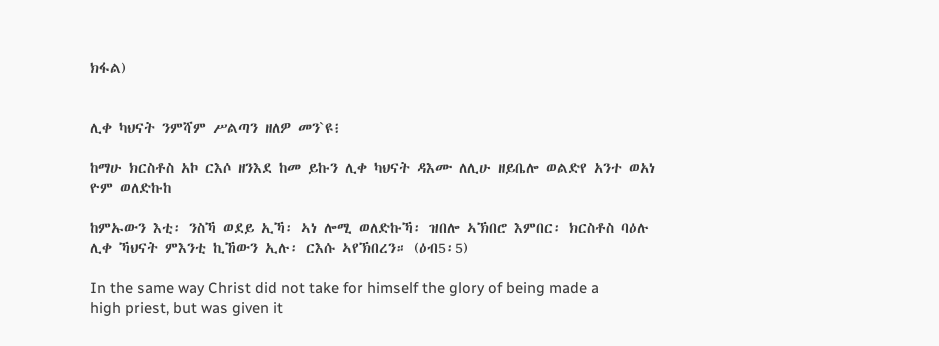ክፋል)


ሊቀ ካህናት ንምሻም ሥልጣን ዘለዎ መን`ዩ፧

ከማሁ ክርስቶስ አኮ ርእሶ ዘንእደ ከመ ይኩን ሊቀ ካህናት ዳእሙ ለሊሁ ዘይቤሎ ወልድየ አንተ ወአነ ዮም ወለድኩከ

ከምኡውን እቲ፡ ንስኻ ወደይ ኢኻ፡ ኣነ ሎሚ ወለድኩኻ፡ ዝበሎ ኣኽበሮ እምበር፡ ክርስቶስ ባዕሉ ሊቀ ኻህናት ምእንቲ ኪኸውን ኢሉ፡ ርእሱ ኣየኽበረን። (ዕብ5፡5)

In the same way Christ did not take for himself the glory of being made a high priest, but was given it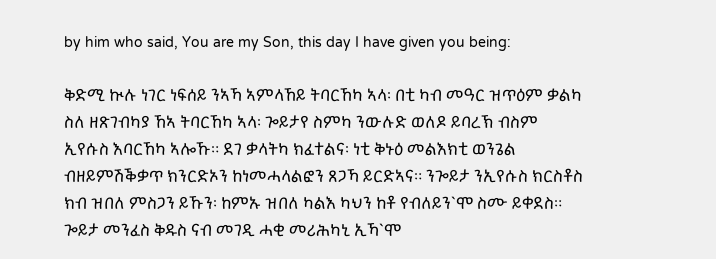by him who said, You are my Son, this day I have given you being:

ቅድሚ ኲሉ ነገር ነፍሰይ ንኣኻ ኣምላኸይ ትባርኸካ ኣላ፡ በቲ ካብ መዓር ዝጥዕም ቃልካ ስለ ዘጽገብካያ ኸኣ ትባርኸካ ኣላ፡ ጐይታየ ስምካ ንውሉድ ወለዶ ይባረኽ ብስም ኢየሱስ እባርኸካ ኣሎኹ። ደገ ቃላትካ ክፈተልና፡ ነቲ ቅኑዕ መልእክቲ ወንጌል ብዘይምሽቕቃጥ ክንርድኦን ከነመሓላልፎን ጸጋኻ ይርድኣና። ንጐይታ ንኢየሱስ ክርስቶስ ክብ ዝበለ ምስጋን ይኹን፡ ከምኡ ዝበለ ካልእ ካህን ከቶ የብለይን`ሞ ስሙ ይቀደስ። ጐይታ መንፈስ ቅዱስ ናብ መገዲ ሓቂ መሪሕካኒ ኢኻ`ሞ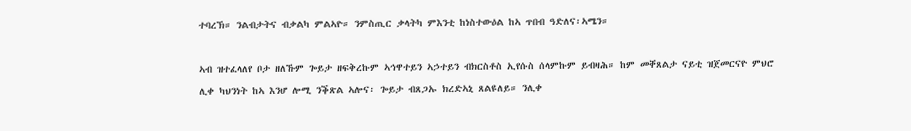ተባረኽ። ንልብታትና ብቃልካ ምልኣዮ። ንምስጢር ቃላትካ ምእንቲ ከነስተውዕል ከኣ ጥበብ ዓድለና፡ኣሜን።

ኣብ ዝተፈላለየ ቦታ ዘለኹም ጐይታ ዘፍቅረኩም ኣኅዋተይን ኣኃተይን ብክርስቶስ ኢየሱስ ሰላምኩም ይብዛሕ። ከም መቐጸልታ ናይቲ ዝጀመርናዮ ምህሮ ሊቀ ካህንነት ከኣ እንሆ ሎሚ ንቕጽል ኣሎና፡ ጐይታ ብጸጋኡ ክረድኣኒ ጸልዩለይ። ንሊቀ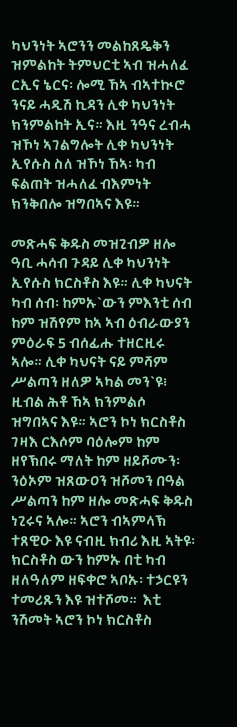ካህንነት ኣሮንን መልከጸዴቅን ዝምልከት ትምህርቲ ኣብ ዝሓለፈ ርኢና ኔርና፡ ሎሚ ኸኣ ብኣተኲሮ ንናይ ሓዲሽ ኪዳን ሊቀ ካህንነት ክንምልከት ኢና። እዚ ንዓና ረብሓ ዝኾነ ኣገልግሎት ሊቀ ካህንነት ኢየሱስ ስለ ዝኾነ ኸኣ፡ ካብ ፍልጠት ዝሓለፈ ብእምነት ክንቅበሎ ዝግበኣና እዩ።

መጽሓፍ ቅዱስ መዝጊብዎ ዘሎ ዓቢ ሓሳብ ጉዳይ ሊቀ ካህንነት ኢየሱስ ክርስቶስ እዩ። ሊቀ ካህናት ካብ ሰብ፡ ከምኡ`ውን ምእንቲ ሰብ ከም ዝሽየም ከኣ ኣብ ዕብራውያን ምዕራፍ 5 ብሰፊሑ ተዘርዚሩ ኣሎ። ሊቀ ካህናት ናይ ምሻም ሥልጣን ዘለዎ ኣካል መን`ዩ፧ ዚብል ሕቶ ኸኣ ክንምልሶ ዝግበኣና እዩ። ኣሮን ኮነ ክርስቶስ ገዛእ ርእሶም ባዕሎም ከም ዘየኽበሩ ማለት ከም ዘይሾሙን፡ ንዕኦም ዝጸውዐን ዝሾመን በዓል ሥልጣን ከም ዘሎ መጽሓፍ ቅዱስ ነጊሩና ኣሎ። ኣሮን ብኣምላኽ ተጸዊዑ እዩ ናብዚ ክብሪ እዚ ኣትዩ፡ ክርስቶስ ውን ከምኡ በቲ ካብ ዘለዓለም ዘፍቀሮ ኣቦኡ፡ ተኃርዩን ተመሪጹን እዩ ዝተሾመ።  እቲ ንሽመት ኣሮን ኮነ ክርስቶስ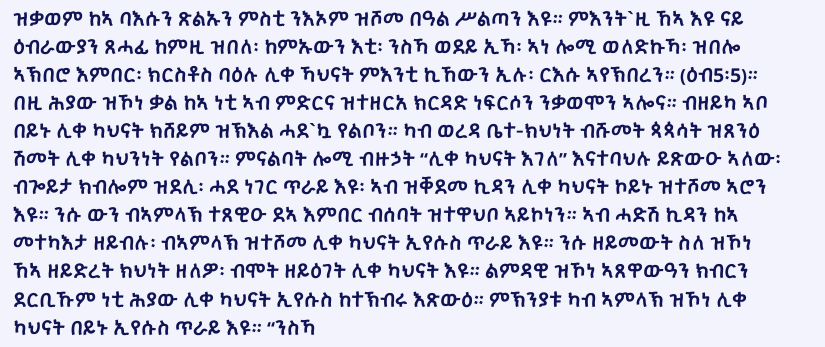ዝቃወም ከኣ ባእሱን ጽልኡን ምስቲ ንእኦም ዝሾመ በዓል ሥልጣን እዩ። ምእንት`ዚ ኸኣ እዩ ናይ ዕብራውያን ጸሓፊ ከምዚ ዝበለ፡ ከምኡውን እቲ፡ ንስኻ ወደይ ኢኻ፡ ኣነ ሎሚ ወለድኩኻ፡ ዝበሎ ኣኽበሮ እምበር፡ ክርስቶስ ባዕሉ ሊቀ ኻህናት ምእንቲ ኪኸውን ኢሉ፡ ርእሱ ኣየኽበረን። (ዕብ5፡5)። በዚ ሕያው ዝኾነ ቃል ከኣ ነቲ ኣብ ምድርና ዝተዘርአ ክርዳድ ነፍርሶን ንቃወሞን ኣሎና። ብዘይካ ኣቦ በይኑ ሊቀ ካህናት ክሸይም ዝኽእል ሓደ`ኳ የልቦን። ካብ ወረዳ ቤተ-ክህነት ብሹመት ጳጳሳት ዝጸንዕ ሽመት ሊቀ ካህንነት የልቦን። ምናልባት ሎሚ ብዙኃት “ሊቀ ካህናት እገለ” እናተባህሉ ይጽውዑ ኣለው፡ ብጐይታ ክብሎም ዝደሊ፡ ሓደ ነገር ጥራይ እዩ፡ ኣብ ዝቐደመ ኪዳን ሊቀ ካህናት ኮይኑ ዝተሾመ ኣሮን እዩ። ንሱ ውን ብኣምላኽ ተጸዊዑ ደኣ እምበር ብሰባት ዝተዋህቦ ኣይኮነን። ኣብ ሓድሽ ኪዳን ከኣ መተካእታ ዘይብሉ፡ ብኣምላኽ ዝተሾመ ሊቀ ካህናት ኢየሱስ ጥራይ እዩ። ንሱ ዘይመውት ስለ ዝኾነ ኸኣ ዘይድረት ክህነት ዘለዎ፡ ብሞት ዘይዕገት ሊቀ ካህናት እዩ። ልምዳዊ ዝኾነ ኣጸዋውዓን ክብርን ደርቢኹም ነቲ ሕያው ሊቀ ካህናት ኢየሱስ ከተኽብሩ እጽውዕ። ምኽንያቱ ካብ ኣምላኽ ዝኾነ ሊቀ ካህናት በይኑ ኢየሱስ ጥራይ እዩ። “ንስኻ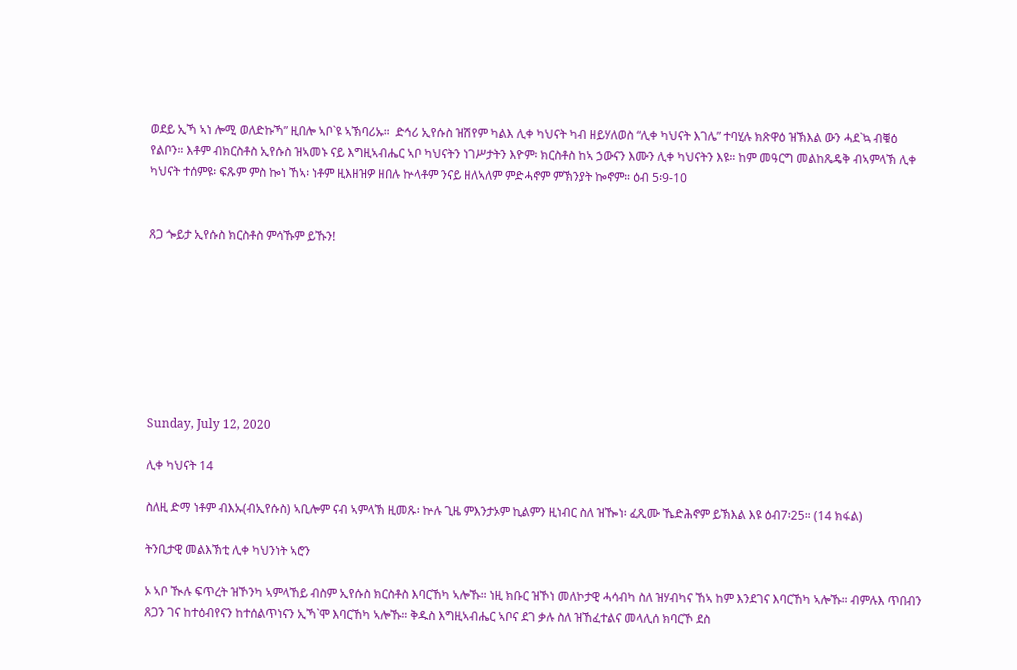ወደይ ኢኻ ኣነ ሎሚ ወለድኩኻ” ዚበሎ ኣቦ`ዩ ኣኽባሪኡ።  ድኅሪ ኢየሱስ ዝሽየም ካልእ ሊቀ ካህናት ካብ ዘይሃለወስ “ሊቀ ካህናት እገሌ” ተባሂሉ ክጽዋዕ ዝኽእል ውን ሓደ`ኳ ብቑዕ የልቦን። እቶም ብክርስቶስ ኢየሱስ ዝኣመኑ ናይ እግዚኣብሔር ኣቦ ካህናትን ነገሥታትን እዮም፡ ክርስቶስ ከኣ ኃውናን እሙን ሊቀ ካህናትን እዩ። ከም መዓርግ መልከጼዴቅ ብኣምላኽ ሊቀ ካህናት ተሰምዩ፡ ፍጹም ምስ ኰነ ኸኣ፡ ነቶም ዚእዘዝዎ ዘበሉ ኵላቶም ንናይ ዘለኣለም ምድሓኖም ምኽንያት ኰኖም። ዕብ 5፡9-10


ጸጋ ጐይታ ኢየሱስ ክርስቶስ ምሳኹም ይኹን!








Sunday, July 12, 2020

ሊቀ ካህናት 14

ስለዚ ድማ ነቶም ብእኡ(ብኢየሱስ) ኣቢሎም ናብ ኣምላኽ ዚመጹ፡ ኵሉ ጊዜ ምእንታኦም ኪልምን ዚነብር ስለ ዝዀነ፡ ፈጺሙ ኼድሕኖም ይኽእል እዩ ዕብ7፡25። (14 ክፋል)

ትንቢታዊ መልእኽቲ ሊቀ ካህንነት ኣሮን

ኦ ኣቦ ዂሉ ፍጥረት ዝኾንካ ኣምላኸይ ብስም ኢየሱስ ክርስቶስ እባርኸካ ኣሎኹ። ነዚ ክቡር ዝኾነ መለኮታዊ ሓሳብካ ስለ ዝሃብካና ኸኣ ከም እንደገና እባርኸካ ኣሎኹ። ብምሉእ ጥበብን ጸጋን ገና ከተዕብየናን ከተሰልጥነናን ኢኻ`ሞ እባርኸካ ኣሎኹ። ቅዱስ እግዚኣብሔር ኣቦና ደገ ቃሉ ስለ ዝኸፈተልና መላሊሰ ክባርኾ ደስ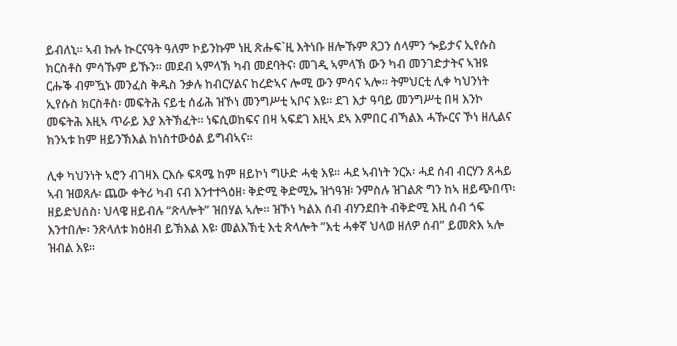ይብለኒ። ኣብ ኩሉ ኲርናዓት ዓለም ኮይንኩም ነዚ ጽሑፍ`ዚ እትነቡ ዘሎኹም ጸጋን ሰላምን ጐይታና ኢየሱስ ክርስቶስ ምሳኹም ይኹን። መደብ ኣምላኽ ካብ መደባትና፡ መገዲ ኣምላኽ ውን ካብ መንገድታትና ኣዝዩ ርሑቕ ብምዃኑ መንፈስ ቅዱስ ንቃሉ ከብርሃልና ከረድኣና ሎሚ ውን ምሳና ኣሎ። ትምህርቲ ሊቀ ካህንነት ኢየሱስ ክርስቶስ፡ መፍትሕ ናይቲ ሰፊሕ ዝኾነ መንግሥቲ ኣቦና እዩ። ደገ እታ ዓባይ መንግሥቲ በዛ እንኮ መፍትሕ እዚኣ ጥራይ እያ እትኽፈት። ነፍሲወከፍና በዛ ኣፍደገ እዚኣ ደኣ እምበር ብኻልእ ሓዂርና ኾነ ዘሊልና ክንኣቱ ከም ዘይንኽእል ከነስተውዕል ይግብኣና።

ሊቀ ካህንነት ኣሮን ብገዛእ ርእሱ ፍጻሜ ከም ዘይኮነ ግሁድ ሓቂ እዩ። ሓደ ኣብነት ንርአ፡ ሓደ ሰብ ብርሃን ጸሓይ ኣብ ዝወጸሉ፡ ጨው ቀትሪ ካብ ናብ እንተተጓዕዘ፡ ቅድሚ ቅድሚኡ ዝጎዓዝ፡ ንምስሉ ዝገልጽ ግን ከኣ ዘይጭበጥ፡ ዘይድህሰስ፡ ህላዌ ዘይብሉ “ጽላሎት” ዝበሃል ኣሎ። ዝኾነ ካልእ ሰብ ብሃንደበት ብቅድሚ እዚ ሰብ ጎፍ እንተበሎ፡ ንጽላለቱ ክዕዘብ ይኽእል እዩ፡ መልእኽቲ እቲ ጽላሎት ”እቲ ሓቀኛ ህላወ ዘለዎ ሰብ” ይመጽእ ኣሎ ዝብል እዩ።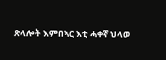ጽላሎት እምበኣር እቲ ሓቀኛ ህላወ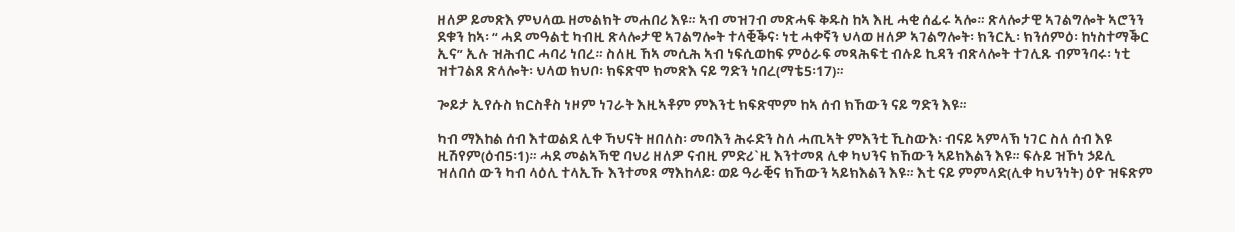ዘለዎ ይመጽእ ምህላዉ ዘመልክት መሐበሪ እዩ። ኣብ መዝገብ መጽሓፍ ቅዱስ ከኣ እዚ ሓቂ ሰፊሩ ኣሎ። ጽላሎታዊ ኣገልግሎት ኣሮንን ደቁን ከኣ፡ “ ሓደ መዓልቲ ካብዚ ጽላሎታዊ ኣገልግሎት ተላቒቕና፡ ነቲ ሓቀኛን ህላወ ዘለዎ ኣገልግሎት፡ ክንርኢ፡ ክንሰምዕ፡ ከነስተማቕር ኢና” ኢሉ ዝሕብር ሓባሪ ነበረ። ስለዚ ኸኣ መሲሕ ኣብ ነፍሲወከፍ ምዕራፍ መጻሕፍቲ ብሉይ ኪዳን ብጽላሎት ተገሊጹ ብምንባሩ፡ ነቲ ዝተገልጸ ጽላሎት፡ ህላወ ክህቦ፡ ክፍጽሞ ክመጽእ ናይ ግድን ነበረ(ማቴ5፡17)።

ጐይታ ኢየሱስ ክርስቶስ ነዞም ነገራት እዚኣቶም ምእንቲ ክፍጽሞም ከኣ ሰብ ክኸውን ናይ ግድን እዩ።

ካብ ማእከል ሰብ እተወልደ ሊቀ ኻህናት ዘበለስ፡ መባእን ሕሩድን ስለ ሓጢኣት ምእንቲ ኺስውእ፡ ብናይ ኣምላኽ ነገር ስለ ሰብ እዩ ዚሽየም(ዕብ5፡1)። ሓደ መልኣኻዊ ባህሪ ዘለዎ ናብዚ ምድሪ`ዚ እንተመጸ ሊቀ ካህንና ክኸውን ኣይክእልን እዩ። ፍሉይ ዝኾነ ኃይሊ ዝለበሰ ውን ካብ ላዕሊ ተላኢኹ እንተመጸ ማእከላይ፡ ወይ ዓራቒና ክኸውን ኣይክእልን እዩ። እቲ ናይ ምምላድ(ሊቀ ካህንነት) ዕዮ ዝፍጽም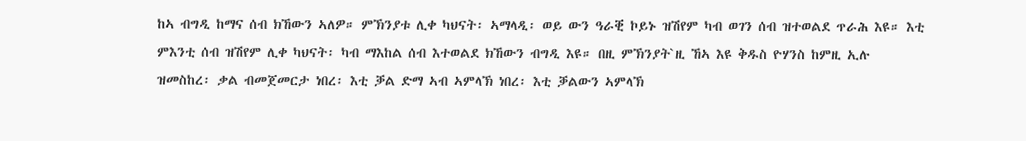ከኣ ብግዲ ከማና ሰብ ክኸውን ኣለዎ። ምኽንያቱ ሊቀ ካህናት፡ ኣማላዲ፡ ወይ ውን ዓራቒ ኮይኑ ዝሽየም ካብ ወገን ሰብ ዝተወልደ ጥራሕ እዩ። እቲ ምእንቲ ሰብ ዝሽየም ሊቀ ካህናት፡ ካብ ማእከል ሰብ እተወልደ ክኸውን ብግዲ እዩ። በዚ ምኽንያት`ዚ ኸኣ እዩ ቅዱስ ዮሃንስ ከምዚ ኢሉ ዝመስከረ፡ ቃል ብመጀመርታ ነበረ፡ እቲ ቓል ድማ ኣብ ኣምላኽ ነበረ፡ እቲ ቓልውን ኣምላኽ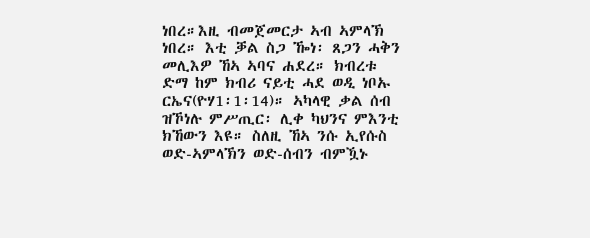ነበረ።እዚ ብመጀመርታ ኣብ ኣምላኽ ነበረ። እቲ ቓል ስጋ ዀነ፡ ጸጋን ሓቅን መሊእዎ ኸኣ ኣባና ሐደረ። ክብረቱ ድማ ከም ክብሪ ናይቲ ሓደ ወዲ ነቦኡ ርኤና(ዮሃ1፡1፡14)። ኣካላዊ ቃል ሰብ ዝኾነሉ ምሥጢር፡ ሊቀ ካህንና ምእንቲ ክኸውን እዩ። ስለዚ ኸኣ ንሱ ኢየሱስ ወድ-ኣምላኽን ወድ-ሰብን ብምዃኑ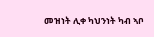መዝነት ሊቀ ካህንነት ካብ ኣቦ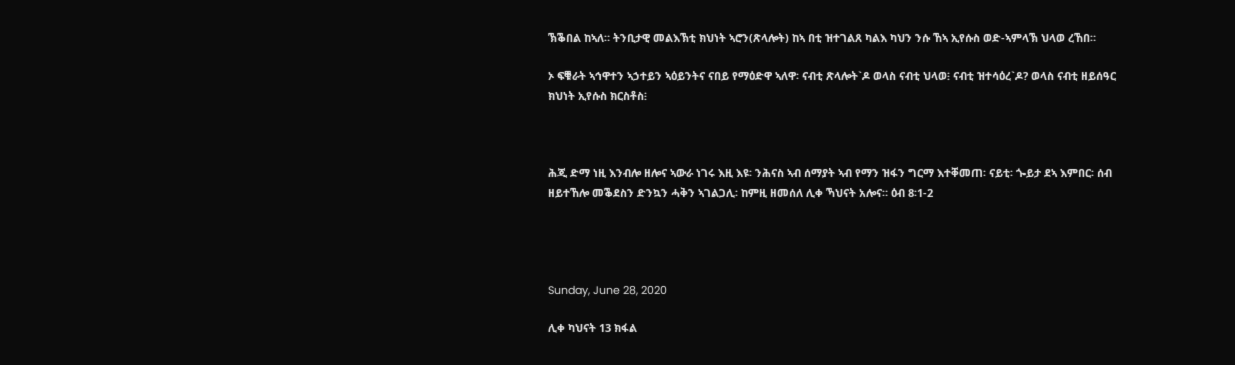ኽቕበል ከኣለ። ትንቢታዊ መልእኽቲ ክህነት ኣሮን(ጽላሎት) ከኣ በቲ ዝተገልጸ ካልእ ካህን ንሱ ኸኣ ኢየሱስ ወድ-ኣምላኽ ህላወ ረኸበ።

ኦ ፍቑራት ኣኅዋተን ኣኃተይን ኣዕይንትና ናበይ የማዕድዋ ኣለዋ፡ ናብቲ ጽላሎት`ዶ ወላስ ናብቲ ህላወ፧ ናብቲ ዝተሳዕረ`ዶ? ወላስ ናብቲ ዘይሰዓር ክህነት ኢየሱስ ክርስቶስ፧



ሕጂ ድማ ነዚ እንብሎ ዘሎና ኣውራ ነገሩ እዚ እዩ፡ ንሕናስ ኣብ ሰማያት ኣብ የማን ዝፋን ግርማ እተቐመጠ፡ ናይቲ፡ ጐይታ ደኣ እምበር፡ ሰብ ዘይተኸሎ መቕደስን ድንኳን ሓቅን ኣገልጋሊ፡ ከምዚ ዘመሰለ ሊቀ ኻህናት አሎና። ዕብ 8፡1-2




Sunday, June 28, 2020

ሊቀ ካህናት 13 ክፋል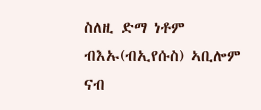ስለዚ ድማ ነቶም ብእኡ(ብኢየሱስ) ኣቢሎም ናብ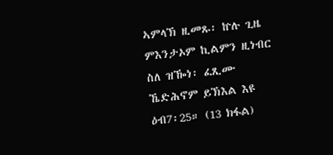ኣምላኽ ዚመጹ፡ ኵሉ ጊዜ ምእንታኦም ኪልምን ዚነብር ስለ ዝዀነ፡ ፈጺሙ ኼድሕኖም ይኽእል እዩ ዕብ7፡25። (13 ክፋል)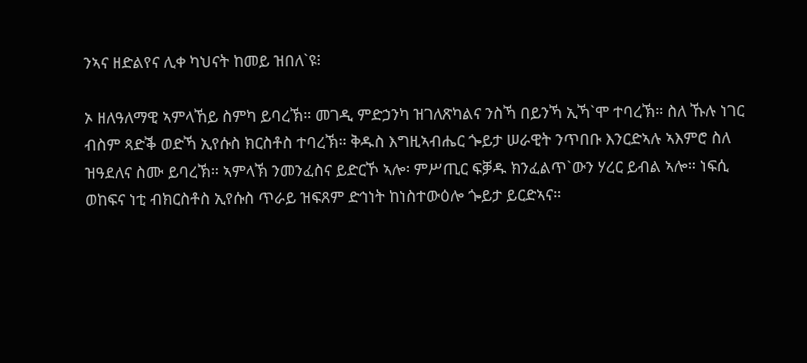ንኣና ዘድልየና ሊቀ ካህናት ከመይ ዝበለ`ዩ፧

ኦ ዘለዓለማዊ ኣምላኸይ ስምካ ይባረኽ። መገዲ ምድኃንካ ዝገለጽካልና ንስኻ በይንኻ ኢኻ`ሞ ተባረኽ። ስለ ኹሉ ነገር ብስም ጻድቕ ወድኻ ኢየሱስ ክርስቶስ ተባረኽ። ቅዱስ እግዚኣብሔር ጐይታ ሠራዊት ንጥበቡ እንርድኣሉ ኣእምሮ ስለ ዝዓደለና ስሙ ይባረኽ። ኣምላኽ ንመንፈስና ይድርኾ ኣሎ፡ ምሥጢር ፍቓዱ ክንፈልጥ`ውን ሃረር ይብል ኣሎ። ነፍሲ ወከፍና ነቲ ብክርስቶስ ኢየሱስ ጥራይ ዝፍጸም ድኅነት ከነስተውዕሎ ጐይታ ይርድኣና።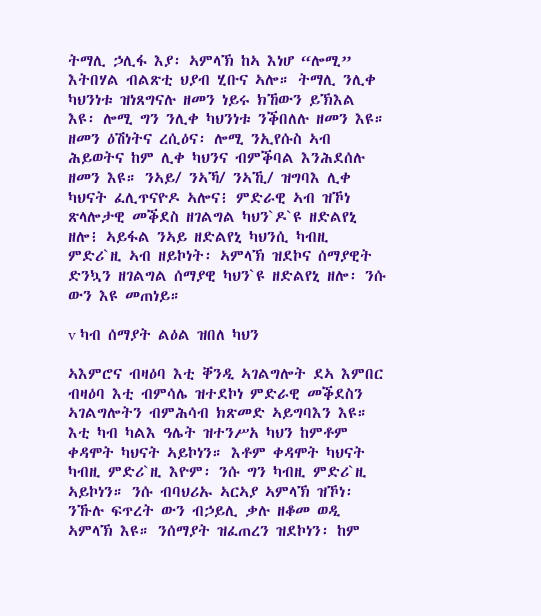ትማሊ ኃሊፋ እያ፡ ኣምላኽ ከኣ እነሆ “ሎሚ” እትበሃል ብልጽቲ ህያብ ሂቡና ኣሎ። ትማሊ ንሊቀ ካህንነቱ ዝነጸግናሉ ዘመን ነይሩ ክኸውን ይኽእል እዩ፡ ሎሚ ግን ንሊቀ ካህንነቱ ንቕበለሉ ዘመን እዩ። ዘመን ዕሽነትና ረሲዕና፡ ሎሚ ንኢየሱስ ኣብ ሕይወትና ከም ሊቀ ካህንና ብምቕባል እንሕደሰሉ ዘመን እዩ። ንኣይ/ ንኣኻ/ ንኣኺ/ ዝግባእ ሊቀ ካህናት ፈሊጥናዮዶ ኣሎና፧ ምድራዊ ኣብ ዝኾነ ጽላሎታዊ መቕደስ ዘገልግል ካህን`ዶ`ዩ ዘድልየኒ ዘሎ፧ ኣይፋል ንኣይ ዘድልየኒ ካህንሲ ካብዚ ምድሪ`ዚ ኣብ ዘይኮነት፡ ኣምላኽ ዝደኮና ሰማያዊት ድንኳን ዘገልግል ሰማያዊ ካህን`ዩ ዘድልየኒ ዘሎ፡ ንሱ ውን እዩ መጠነይ።

v ካብ ሰማያት ልዕል ዝበለ ካህን

ኣእምሮና ብዛዕባ እቲ ቐንዲ ኣገልግሎት ደኣ እምበር ብዛዕባ እቲ ብምሳሌ ዝተደኮነ ምድራዊ መቕደስን ኣገልግሎትን ብምሕሳብ ክጽመድ ኣይግባእን እዩ። እቲ ካብ ካልእ ዓሌት ዝተንሥአ ካህን ከምቶም ቀዳሞት ካህናት ኣይኮነን። እቶም ቀዳሞት ካህናት ካብዚ ምድሪ`ዚ እዮም፡ ንሱ ግን ካብዚ ምድሪ`ዚ ኣይኮነን። ንሱ ብባህሪኡ ኣርኣያ ኣምላኽ ዝኾነ፡ ንኹሉ ፍጥረት ውን ብኃይሊ ቃሉ ዘቆመ ወዲ ኣምላኽ እዩ። ንሰማያት ዝፈጠረን ዝደኮነን፡ ከም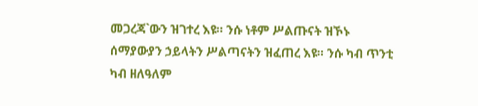መጋረጃ`ውን ዝገተረ እዩ። ንሱ ነቶም ሥልጡናት ዝኾኑ ሰማያውያን ኃይላትን ሥልጣናትን ዝፈጠረ እዩ። ንሱ ካብ ጥንቲ ካብ ዘለዓለም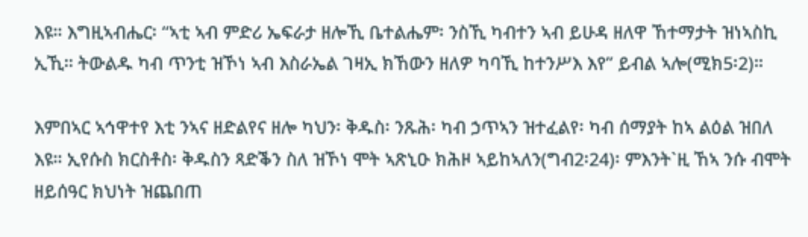እዩ። እግዚኣብሔር፡ “ኣቲ ኣብ ምድሪ ኤፍራታ ዘሎኺ ቤተልሔም፡ ንስኺ ካብተን ኣብ ይሁዳ ዘለዋ ኸተማታት ዝነኣስኪ ኢኺ። ትውልዱ ካብ ጥንቲ ዝኾነ ኣብ እስራኤል ገዛኢ ክኸውን ዘለዎ ካባኺ ከተንሥእ እየ” ይብል ኣሎ(ሚክ5፡2)።

እምበኣር ኣኅዋተየ እቲ ንኣና ዘድልየና ዘሎ ካህን፡ ቅዱስ፡ ንጹሕ፡ ካብ ኃጥኣን ዝተፈልየ፡ ካብ ሰማያት ከኣ ልዕል ዝበለ እዩ። ኢየሱስ ክርስቶስ፡ ቅዱስን ጻድቕን ስለ ዝኾነ ሞት ኣጽኒዑ ክሕዞ ኣይከኣለን(ግብ2፡24)፡ ምእንት`ዚ ኸኣ ንሱ ብሞት ዘይሰዓር ክህነት ዝጨበጠ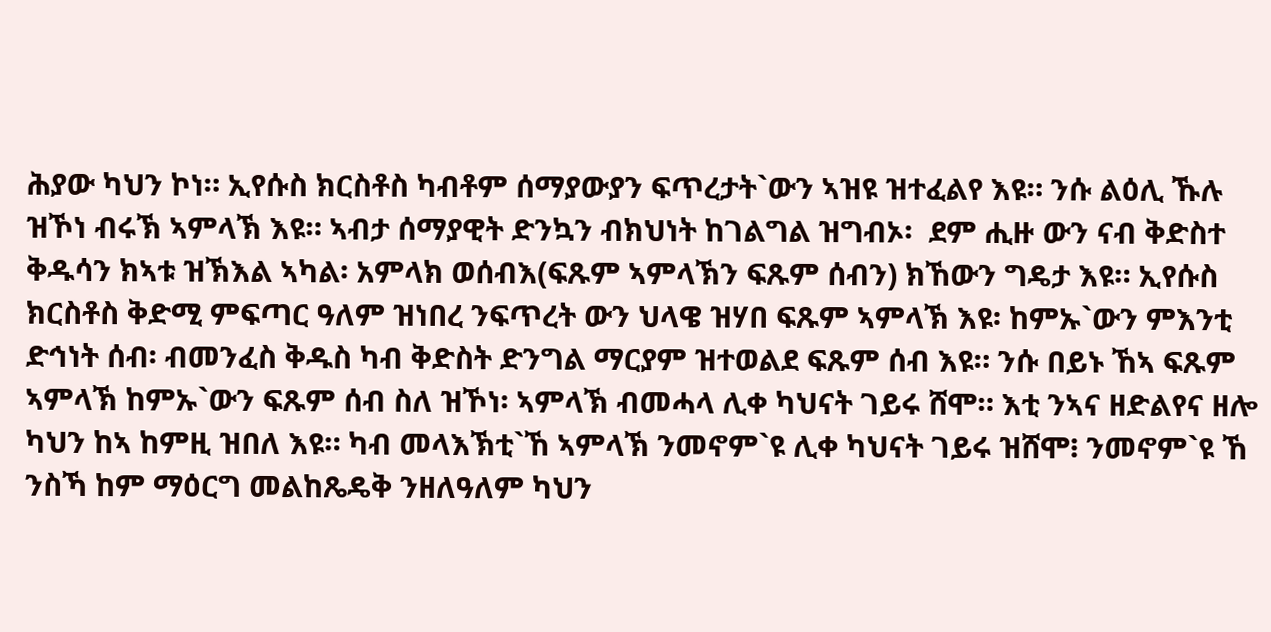ሕያው ካህን ኮነ። ኢየሱስ ክርስቶስ ካብቶም ሰማያውያን ፍጥረታት`ውን ኣዝዩ ዝተፈልየ እዩ። ንሱ ልዕሊ ኹሉ ዝኾነ ብሩኽ ኣምላኽ እዩ። ኣብታ ሰማያዊት ድንኳን ብክህነት ከገልግል ዝግብኦ፡  ደም ሒዙ ውን ናብ ቅድስተ ቅዱሳን ክኣቱ ዝኽእል ኣካል፡ አምላክ ወሰብእ(ፍጹም ኣምላኽን ፍጹም ሰብን) ክኸውን ግዴታ እዩ። ኢየሱስ ክርስቶስ ቅድሚ ምፍጣር ዓለም ዝነበረ ንፍጥረት ውን ህላዌ ዝሃበ ፍጹም ኣምላኽ እዩ፡ ከምኡ`ውን ምእንቲ ድኅነት ሰብ፡ ብመንፈስ ቅዱስ ካብ ቅድስት ድንግል ማርያም ዝተወልደ ፍጹም ሰብ እዩ። ንሱ በይኑ ኸኣ ፍጹም ኣምላኽ ከምኡ`ውን ፍጹም ሰብ ስለ ዝኾነ፡ ኣምላኽ ብመሓላ ሊቀ ካህናት ገይሩ ሸሞ። እቲ ንኣና ዘድልየና ዘሎ ካህን ከኣ ከምዚ ዝበለ እዩ። ካብ መላእኽቲ`ኸ ኣምላኽ ንመኖም`ዩ ሊቀ ካህናት ገይሩ ዝሸሞ፧ ንመኖም`ዩ ኸ ንስኻ ከም ማዕርግ መልከጼዴቅ ንዘለዓለም ካህን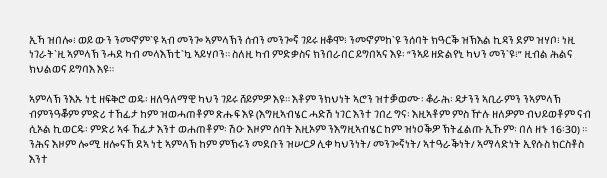ኢኻ ዝበሎ፧ ወይ ውን ንመኖም`ዩ ኣብ መንጐ ኣምላኽን ሰብን መንጐኛ ገይሩ ዘቆሞ፧ ንመኖምከ`ዩ ንሰባት ክዓርቕ ዝኽእል ኪዳን ደም ዝሃቦ፧ ነዚ ነገራት`ዚ ኣምላኽ ንሓደ ካብ መላእኽቲ`ኳ ኣይሃቦን። ስለዚ ካብ ምድቃስና ክንበራበር ይግበኣና እዩ፡ “ንኣይ ዘድልየኒ ካህን መን`ዩ፧” ዚብል ሕልና ክህልወና ይግባእ እዩ።

ኣምላኽ ንእኡ ነቲ ዘፍቅሮ ወዱ፡ ዘለዓለማዊ ካህን ገይሩ ሸይምዎ እዩ። እቶም ንክህነት ኣሮን ዝተቓወሙ፡ ቆራሕ፡ ዳታንን ኣቢራምን ንኣምላኽ ብምንዓቖም ምድሪ ተኸፊታ ከም ዝወሓጠቶም ጽሑፍ እዩ (እግዚኣብሄር ሓድሽ ነገር እንተ ገበረ ግና፡ እዚኣቶም ምስ ዅሉ ዘለዎም ብህይወቶም ናብ ሲኦል ኪወርዱ፡ ምድሪ ኣፋ ኸፊታ እንተ ወሐጠቶም፡ ሽዑ እዞም ሰባት እዚኦም ንእግዚኣብሄር ከም ዝነዐቕዎ ኽትፈልጡ ኢኹም፡ በለ ዘኁ 16፡30) ። ንሕና እዞም ሎሚ ዘሎናኸ ደኣ ነቲ ኣምላኽ ከም ምኽሩን መደቡን ዝሠርዖ ሊቀ ካህንነት/ መንጐኛነት/ ኣተዓራቕነት/ ኣማላድነት ኢየሱስ ክርስቶስ እንተ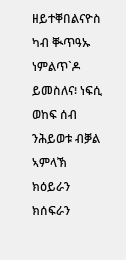ዘይተቐበልናዮስ ካብ ቚጥዓኡ ነምልጥ`ዶ ይመስለና፧ ነፍሲ ወከፍ ሰብ ንሕይወቱ ብቓል ኣምላኽ ክዕይራን ክሰፍራን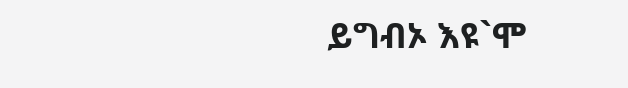ይግብኦ እዩ`ሞ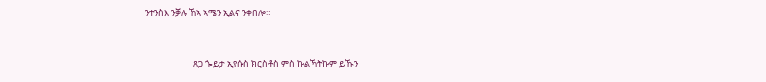ንተንስእ ንቓሉ ኸኣ ኣሜን ኢልና ንቀበሎ።



                        ጸጋ ጐይታ ኢየሱስ ክርስቶስ ምስ ኩልኻትኩም ይኹን